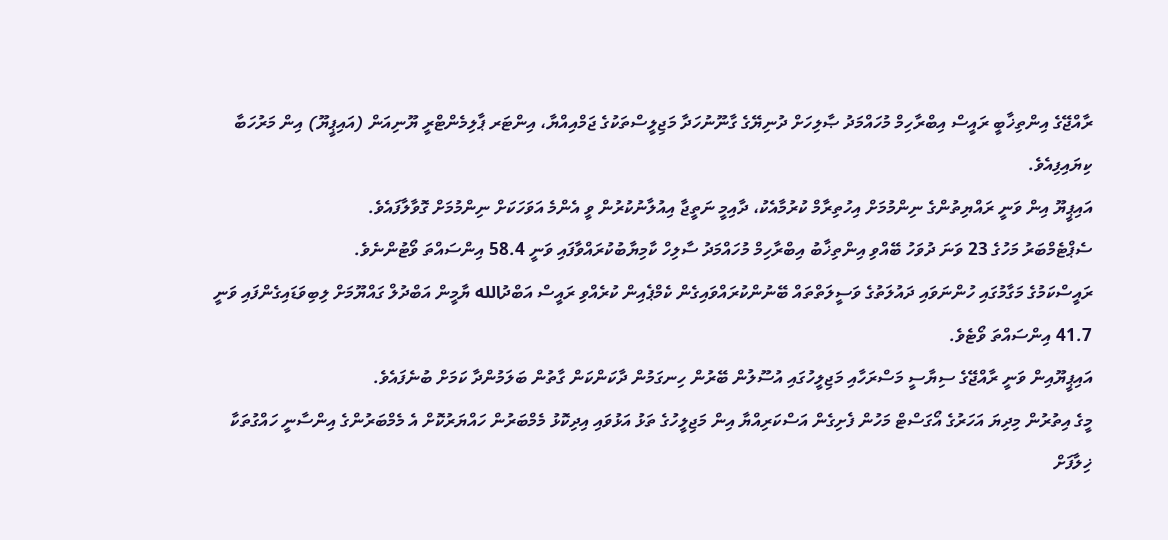ރާއްޖޭގެ އިންތިޚާބީ ރައީސް އިބްރާހިމް މުހައްމަދު ޞާލިހަށް ދުނިޔޭގެ ގާނޫނުހަދާ މަޖިލީސްތަކުގެ ޖަމްއިއްޔާ، އިންޓަރ ޕާލިމެންޓްރީ ޔޫނިއަން (އައިޕީޔޫ) އިން މަރުހަބާ ކިޔައިފިއެވެ.
އައިޕީޔޫ އިން ވަނީ ރައްޔިތުންގެ ނިންމުމަށް އިހުތިރާމް ކުރުމާއެކު، ދާއިމީ ނަތީޖާ އިއުލާނުކުރުން ވީ އެންމެ އަވަހަކަށް ނިންމުމަށް ގޮވާލާފައެވެ.
ސެޕްޓެމްބަރު މަހުގެ 23 ވަނަ ދުވަހު ބޭއްވި އިންތިޚާބު އިބްރާހިމް މުހައްމަދު ސާލިހް ކާމިޔާބުކުރައްވާފައި ވަނީ 58.4 އިންސައްތަ ވޯޓުންނެވެ.
ރައީސްކަމުގެ މަގާމުގައި ހުންނަވައި ދައުލަތުގެ ވަސީލަތްތައް ބޭނުންކުރައްވައިގެން ކެމްޕެއިން ކުރެއްވި ރައީސް އަބްދުالله ޔާމީން އަބްދުލް ގައްޔޫމަށް ލިބިވަޑައިގެންފައި ވަނީ 41.7 އިންސައްތަ ވޯޓެވެ.
އައިޕީޔޫއިން ވަނީ ރާއްޖޭގެ ސިޔާސީ މަސްރަހާއި މަޖިލީހުގައި އުސޫލުން ބޭރުން ހިނގަމުން ދާކަންކަން ގާތުން ބަލަމުންދާ ކަމަށް ބުނެފައެވެ.
މީގެ އިތުރުން މިދިޔަ އަހަރުގެ އޯގަސްޓް މަހުން ފެށިގެން އަސްކަރިއްޔާ އިން މަޖިލީހުގެ ތަޅު އަޅުވައި އިދިކޮޅު މެމްބަރުން ހައްޔަރުކޮށް އެ މެމްބަރުންގެ އިންސާނީ ހައްގުތަކާ ޚިލާފަށް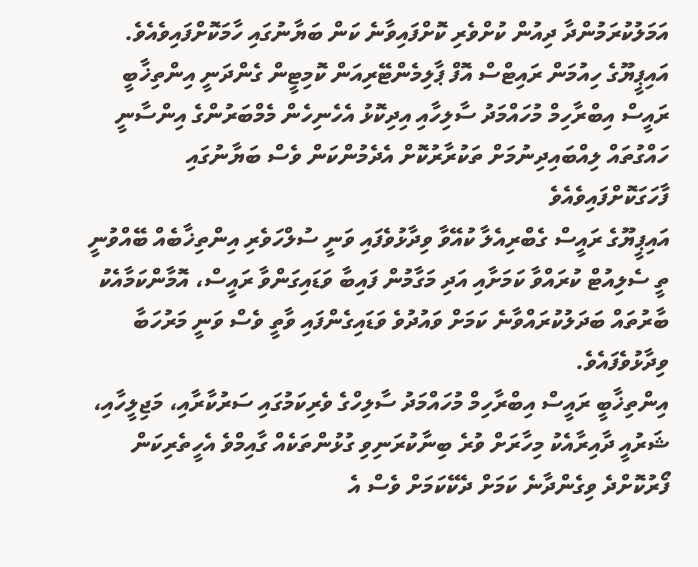އަމަލުކުރަމުންދާ ދިއުން ކުށްވެރި ކޮށްފައިވާނެ ކަން ބަޔާނުގައި ހާމަކޮށްފައިވެއެވެ.
އައިޕީޔޫގެ ހިއުމަން ރައިޓްސް އޮފް ޕާލިމެންޓޭރިއަން ކޮމިޓީން ގެންދަނީ އިންތިޚާބީ ރައީސް އިބްރާހިމް މުހައްމަދު ސާލިހާއި އިދިކޮޅު އެހެނިހެން މެމްބަރުންގެ އިންސާނީ ހައްގުތައް ލިއްބައިދިނުމަށް ތަކުރާރުކޮށް އެދެމުންކަން ވެސް ބަޔާނުގައި ފާހަގަކޮށްފައިވެއެވެ
އައިޕީޔޫގެ ރައީސް ގެބްރިއެލާ ކުއޭވާ ވިދާޅުވެފައި ވަނީ ސުލްހަވެރި އިންތިޚާބެއް ބޭއްވުނީ ތީ ސެލިއުޓް ކުރައްވާ ކަމަށާއި އަދި މަގާމުން ފައިބާ ވަޑައިގަންވާ ރައީސް، އޮމާންކަމާއެކު ބާރުތައް ބަދަލުކުރައްވާނެ ކަމަށް ވައުދުވެ ވަޑައިގެންފައި ވާތީ ވެސް ވަނީ މަރުހަބާ ވިދާޅުވެފައެވެ.
އިންތިޚާބީ ރައީސް އިބްރާހިމް މުހައްމަދު ސާލިހްގެ ވެރިކަމުގައި ސަރުކާރާއި، މަޖިލީހާއި، ޝަރުއީ ދާއިރާއެކު މިހާރަށް ވުރެ ބިނާކުރަނިވި ގުޅުންތަކެއް ގާއިމްވެ އެހީތެރިކަން ފޯރުކޮށްދެ ވިގެންދާނެ ކަމަށް ދެކޭކަމަށް ވެސް އެ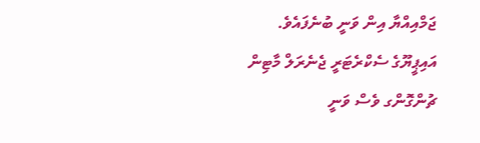ޖަމްއިއްޔާ އިން ވަނީ ބުނެފައެވެ.
އައިޕީޔޫގެ ސެކްރެޓަރީ ޖެނެރަލް މާޓިން ޗުންގޮންގ ވެސް ވަނީ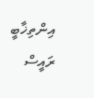އިންތިޚާބީ ރައީސް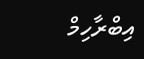އިބްރާހިމް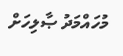މުހައްމަދު ޞާލިހަށް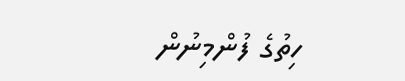ހިތުގެ ފުންމިނުން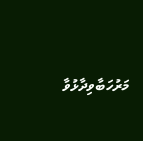މަރުހަބާވިދާޅުވާ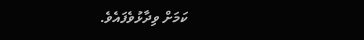ކަމަށް ވިދާޅުވެފައެވެ.